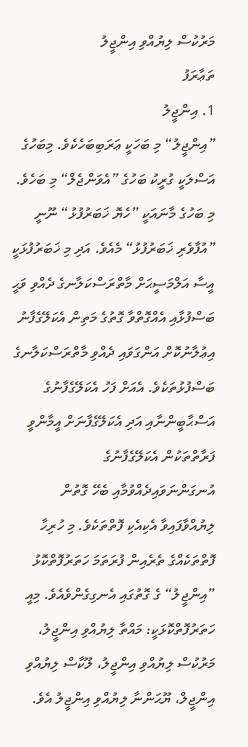މަރުކުސް ލިޔުއްވި އިންޖީލު
ތަޢާރަފު
1. އިންޖީލު
”އިންޖީލު“ މި ބަހަކީ ޢަރަބިބަހެކެވެ. މިބަހުގެ އަސްލަކީ ގުރީކު ބަހުގެ ”އެވަންޖެލް“ މި ބަހެވެ. މި ބަހުގެ މާނައަކީ ”ހެޔޮ ޚަބަރުފުޅު“ ނޫނީ ”އުފާވެރި ޚަބަރުފުޅު“ މެއެވެ. އަދި މި ޚަބަރުފުޅަކީ އީސާ އަލްމަސީޙަށް މާތްރަސްކަލާނގެ ދެއްވި ވަޙީ ބަސްފުޅާއި އެއްގޮތްވާ ގޮތުގެ މަތިން އެކަލޭގެފާނު އިޢުލާނުކޮށް އަންގަވައި ދެއްވި މާތްރަސްކަލާނގެ ބަސްފުޅުތަކެވެ. އެއަށް ފަހު އެކަލޭގެފާނުގެ އަސްޙާބީންނާއި އަދި އެކަލޭގެފާނަށް އީމާންވީ ފަރާތްތަކުން އެކަލޭގެފާނުގެ އުނގަންނަވައިދެއްވުމާއި ބެހޭ ގޮތުން ލިޔުއްވާފައިވާ އެކިއެކި ފޮތްތަކެވެ. މި ހުރިހާ ފޮތްތަކެއްގެ ތެރެއިން ފުރަތަމަ ހަތަރުފޮތްކޮޅު ”އިންޖީލު“ ގެ ގޮތުގައި އެނގިގެންވެއެވެ. މިއީ ހަތަރުފޮތްކޮޅަކީ: މައްތާ ލިޔުއްވި އިންޖީލު، މަރުކުސް ލިޔުއްވި އިންޖީލު، ލޫކާސް ލިޔުއްވި އިންޖީލް، ޔޫޙަންނާ ލިޔުއްވި އިންޖީލު އެވެ.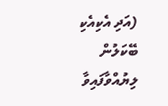(އަދި އެކިއެކި ބޭކަލުން ލިޔުއްވާފައިވާ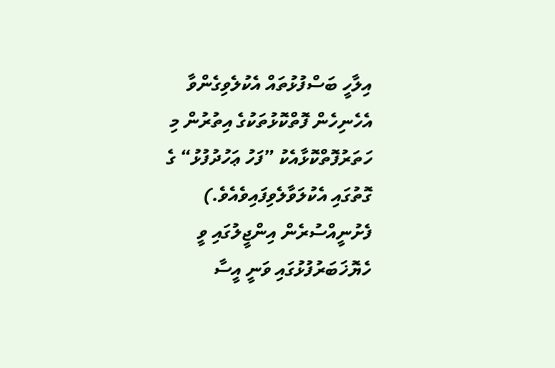އިލާހީ ބަސްފުޅުތައް އެކުލެވިގެންވާ އެހެނިހެން ފޮތްކޮޅުތަކުގެ އިތުރުން މި ހަތަރުފޮތްކޮޅާއެކު ”ފަހު ޢަހުދުފުޅު“ ގެ ގޮތުގައި އެކުލަވާލެވިފައިވެއެވެ.)
ފެށުނީއްސުރެން އިންޖީލުގައި ވީ ހެޔޮޚަބަރުފުޅުގައި ވަނީ އީސާ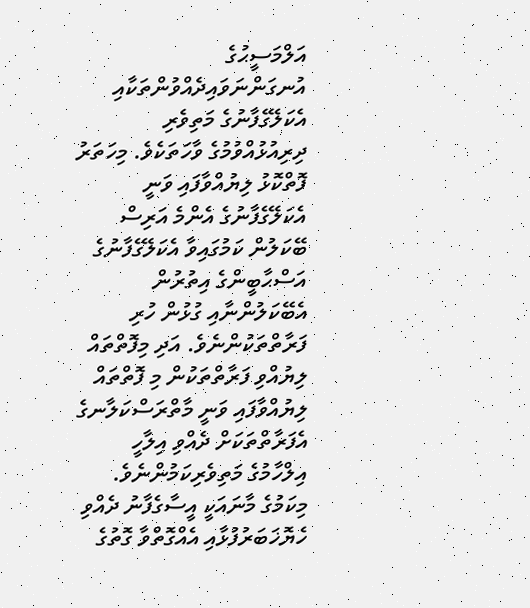އަލްމަސީޙުގެ އުނގަންނަވައިދެއްވުންތަކާއި އެކަލޭގެފާނުގެ މަތިވެރި ދިރިއުޅުއްވުމުގެ ވާހަތަކެވެ. މިހަތަރު ފޮތްކޮޅު ލިޔުއްވާފައި ވަނީ އެކަލޭގެފާނުގެ އެންމެ އަރިސް ބޭކަލުން ކަމުގައިވާ އެކަލޭގެފާނުގެ އަސްޙާބީންގެ އިތުރުން އެބޭކަލުންނާއި ގުޅުން ހުރި ފަރާތްތަކުންނެވެ. އަދި މިފޮތްތައް ލިޔުއްވި ފަރާތްތަކުން މި ފޮތްތައް ލިޔުއްވާފައި ވަނީ މާތްރަސްކަލާނގެ އެފަރާތްތަކަށް ދެއްވި އިލާހީ އިލްހާމުގެ މަތިވެރިކަމުންނެވެ. މިކަމުގެ މާނައަކީ އީސާގެފާނު ދެއްވި ހެޔޮޚަބަރުފުޅާއި އެއްގޮތްވާ ގޮތުގެ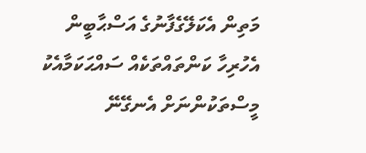މަތިން އެކަލޭގެފާނުގެ އަސްޙާބީން އެހުރިހާ ކަންތައްތަކެއް ސައްޙަކަމާއެކު މީސްތަކުންނަށް އެނގޭނޭ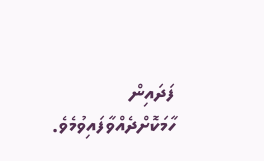ފަދައިން ހާމަކޮށްދެއްވާފައިވުމެވެ.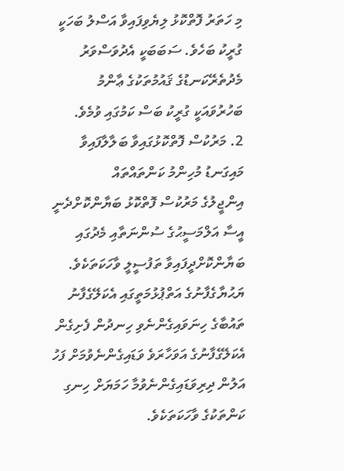މި ހަތަރު ފޮތްކޮޅު ލިޔެވިފައިވާ އަސްލު ބަހަކީ ގުރީކު ބަހެވެ. ސަބަބަކީ އެދުވަސްވަރު މެދުތެރޭކަނޑުގެ ޤައުމުތަކުގެ ޢާންމު ބަހުރުވައަކީ ގުރީކު ބަސް ކަމުގައި ވުމެވެ.
2. މަރުކުސް ފޮތްކޮޅުގައިވާ ބަލާލާފައިވާ މައިގަނޑު މުހިންމު ކަންތައްތައް
އިންޖީލުގެ މަރުކުސް ފޮތްކޮޅު ބަޔާންކޮށްދެނީ އީސާ އަލްމަސީޙުގެ ސުންނަތާއި މެދުގައި ބަޔާންކޮށްދީފައިވާ ތަފުސީލީ ވާހަކަތަކެވެ. ޔަޙުޔާގެފާނުގެ އަތްޕުޅުމަތީގައި އެކަލޭގެފާނު ތައުބާގެ ހިނަވައިގެންނެވި ހިނދުން ފެށިގެން އެކަލޭގެފާނުގެ އަވަހާރަވެ ވަޑައިގެންނެވުމަށް ފަހު އަލުން ދިރިވަޑައިގެންނެވުމާ ހަމަޔަށް ހިނގި ކަންތަކުގެ ވާހަކަތަކެވެ.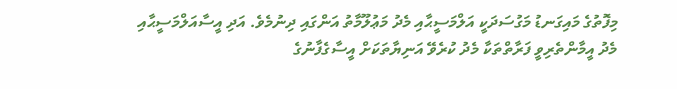މިފޮތުގެ މައިގަނޑު މަގުސަދަކީ އަލްމަސީޙާއި މެދު މަޢުލޫމާތު އަންގައި ދިނުމެވެ. އަދި އީސާއަލްމަސީޙާއި މެދު އީމާންތެރިވީ ފަރާތްތަކާ މެދު ކުރެވޭ އަނިޔާތަކަށް އީސާގެފާނުގެ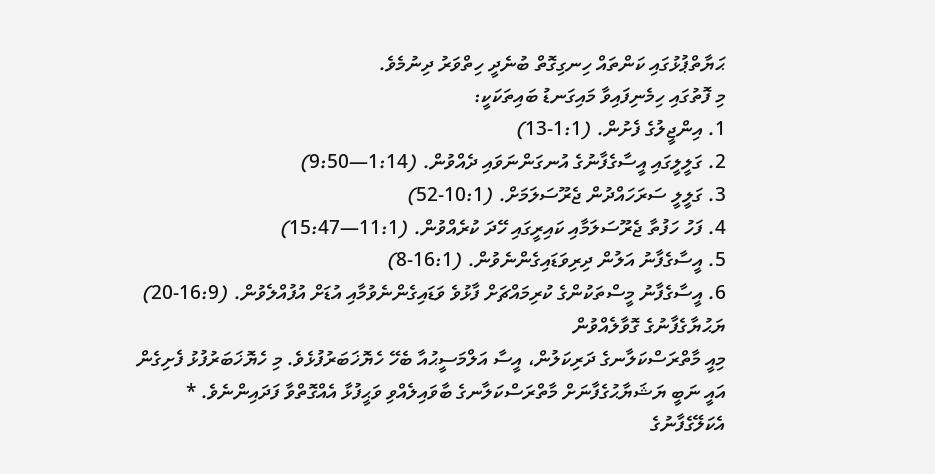ޙަޔާތްޕުޅުގައި ކަންތައް ހިނގިގޮތް ބުނެދީ ހިތްވަރު ދިނުމެވެ.
މި ފޮތުގައި ހިމެނިފައިވާ މައިގަނޑު ބައިތަކަކީ:
1. އިންޖީލުގެ ފެށުން. (1:1-13)
2. ގަލީލީގައި އީސާގެފާނުގެ އުނގަންނަވައި ދެއްވުން. (1:14—9:50)
3. ގަލީލީ ސަރަހައްދުން ޖެރޫސަލަމަށް. (10:1-52)
4. ފަހު ހަފުތާ ޖެރޫސަލަމާއި ކައިރީގައި ހޭދަ ކުރެއްވުން. (11:1—15:47)
5. އީސާގެފާނު އަލުން ދިރިވަޑައިގެންނެވުން. (16:1-8)
6. އީސާގެފާނު މީސްތަކުންގެ ކުރިމައްޗަށް ފާޅުވެ ވަޑައިގެންނެވުމާއި އުޑަށް އުފުއްލެވުން. (16:9-20)
ޔަޙުޔާގެފާނުގެ ގޮވާލެއްވުން
މިއީ މާތްރަސްކަލާނގެ ދަރިކަލުން، އީސާ އަލްމަސީޙުއާ ބެހޭ ހެޔޮޚަބަރުފުޅެވެ. މި ހެޔޮޚަބަރުފުޅު ފެށިގެން އައީ ނަބީ ޔަޝަޔާޙުގެފާނަށް މާތްރަސްކަލާނގެ ބާވައިލެއްވި ވަޙީފުޅާ އެއްގޮތްވާ ފަދައިންނެވެ. * އެކަލޭގެފާނުގެ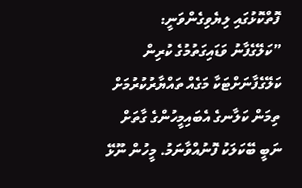ފޮތްކޮޅުގައި ލިޔެވިގެންވަނީ:
”ކަލޭގެފާނު ވަޑައިގަތުމުގެ ކުރިން ކަލޭގެފާނަށްޓަކާ މަގެއް ތައްޔާރުކުރުމަށް ތިމަން ކަލާނގެ އެބައިމީހުންގެ ގާތަށް ނަބީ ބޭކަލަކު ފޮނުއްވާނަމު. މީހުން ނޫޅޭ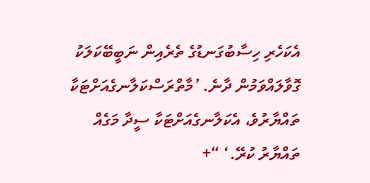އެކަހެރި ހިސާބުގަނޑުގެ ތެރެއިން ނަބީބޭކަލަކު ގޮވާލައްވަމުން ދާނެ. ’މާތްރަސްކަލާނގެއަށްޓަކާ ތައްޔާރުވެ، އެކަލާނގެއަށްޓަކާ ސީދާ މަގެއް ތައްޔާރު ކުރޭ.‘ “+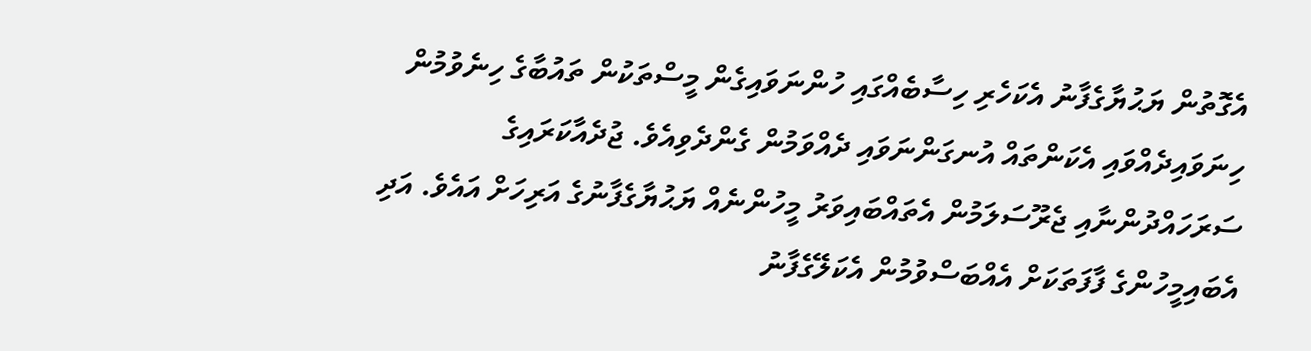އެގޮތުން ޔަޙުޔާގެފާނު އެކަހެރި ހިސާބެއްގައި ހުންނަވައިގެން މީސްތަކުން ތައުބާގެ ހިނެވުމުން ހިނަވައިދެއްވައި އެކަންތައް އުނގަންނަވައި ދެއްވަމުން ގެންދެވިއެވެ. ޖުދެއާކަރައިގެ ސަރަހައްދުންނާއި ޖެރޫސަލަމުން އެތައްބައިވަރު މީހުންނެއް ޔަޙުޔާގެފާނުގެ އަރިހަށް އައެވެ. އަދި އެބައިމީހުންގެ ފާފަތަކަށް އެއްބަސްވުމުން އެކަލޭގެފާނު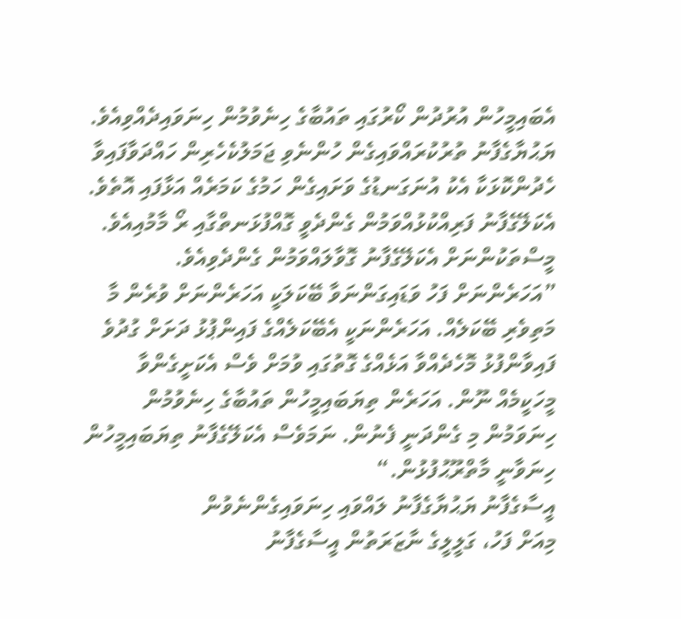އެބައިމީހުން އުރުދުން ކޯރުގައި ތައުބާގެ ހިނެވުމުން ހިނަވައިދެއްވިއެވެ.
ޔަޙުޔާގެފާނު ތުރުކުރައްވައިގެން ހުންނެވި ޖަމަލުކެހެރިން ހައްދަވާފައިވާ ހެދުންކޮޅަކާ އެކު އުނަގަނޑުގެ ވަށައިގެން ހަމުގެ ކަމަރެއް އަޅާފައި އޮތެވެ. އެކަލޭގެފާނު ފަރިއްކުޅުއްވަމުން ގެންދެވީ ގޮއްފުޅަނތްގާއި ރޯ މާމުއިއެވެ. މީސްތަކުންނަށް އެކަލޭގެފާނު ގޮވާލައްވަމުން ގެންދެވިއެވެ. ”އަހަރެންނަށް ފަހު ވަޑައިގަންނަވާ ބޭކަލަކީ އަހަރެންނަށް ވުރެން މާ މަތިވެރި ބޭކަލެއް. އަހަރެންނަކީ އެބޭކަލެއްގެ ފައިންޕުޅު ދަށަށް ގުދުވެ ފައިވާންފުޅު މޮހެދެއްވާ އަޅެއްގެ ގޮތުގައި ވުމަށް ވެސް އެކަށީގެންވާ މީހަކީމެއް ނޫން. އަހަރެން ތިޔަބައިމީހުން ތައުބާގެ ހިނެވުމުން ހިނަވަމުން މި ގެންދަނީ ފެނުން. ނަމަވެސް އެކަލޭގެފާނު ތިޔަބައިމީހުން ހިނަވާނީ މާތްރޫޙުފުޅުން.“
އީސާގެފާނު ޔަޙުޔާގެފާނު ލައްވައި ހިނަވައިގެންނެވުން
މިއަށް ފަހު، ގަލީލީގެ ނާޒަރަތުން އީސާގެފާނު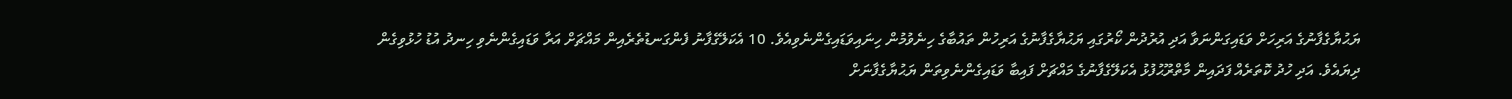ޔަޙުޔާގެފާނުގެ އަރިހަށް ވަޑައިގަންނަވާ އަދި އުރުދުން ކޯރުގައި ޔަޙުޔާގެފާނުގެ އަރިހުން ތައުބާގެ ހިނެވުމުން ހިނައިވަޑައިގެންނެވިއެވެ. 10 އެކަލޭގެފާނު ފެންގަނޑުތެރެއިން މައްޗަށް އަރާ ވަޑައިގެންނެވި ހިނދު އުޑު ހުޅުވިގެން ދިޔައެވެ. އަދި ހުދު ކޮތަރެއް ފަދައިން މާތްރޫޙުފުޅު އެކަލޭގެފާނުގެ މައްޗަށް ފައިބާ ވަޑައިގެންނެވިތަން ޔަޙުޔާގެފާނަށް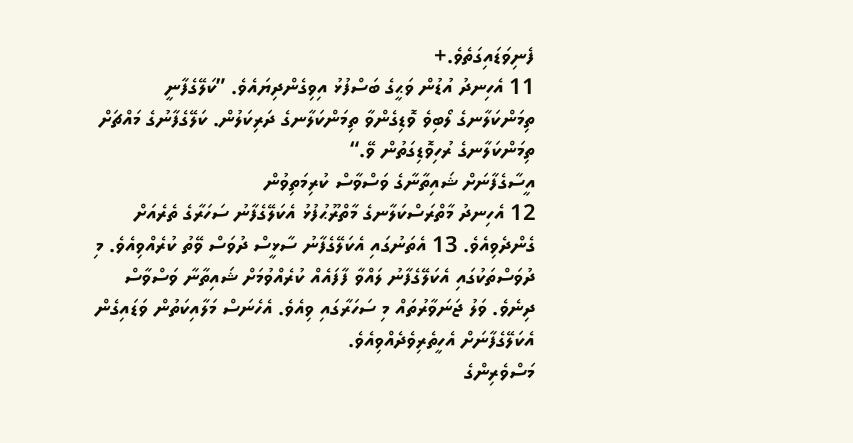ފެނިވަޑައިގަތެވެ.+
11 އެހިނދު އުޑުން ވަޙީގެ ބަސްފުޅު އިވިގެންދިޔައެވެ. ”ކަލޭގެފާނީ ތިމަންކަލާނގެ ލޯބިވެ ވޮޑިގެންވާ ތިމަންކަލާނގެ ދަރިކަލުން. ކަލޭގެފާނުގެ މައްޗަށް ތިމަންކަލާނގެ ރުހިވޮޑިގަތުން ވޭ.“
އީސާގެފާނަށް ޝައިތާނާގެ ވަސްވާސް ކުރިމަތިވުން
12 އެހިނދު މާތްރަސްކަލާނގެ މާތްރޫޙުފުޅު އެކަލޭގެފާނު ސަހަރާގެ ތެރެއަށް ގެންދެވިއެވެ. 13 އެތަނުގައި އެކަލޭގެފާނު ސާޅީސް ދުވަސް ވޭތު ކުރެއްވިއެވެ. މި ދުވަސްތަކުގައި އެކަލޭގެފާނު ލައްވާ ފާފައެއް ކުރެއްވުމަށް ޝައިތާނާ ވަސްވާސް ދިނެވެ. ވަލު ޖަނަވާރުތައް މި ސަހަރާގައި ވިއެވެ. އެހެނަސް މަލާއިކަތުން ވަޑައިގެން އެކަލޭގެފާނަށް އެހީތެރިވެދެއްވިއެވެ.
މަސްވެރިންގެ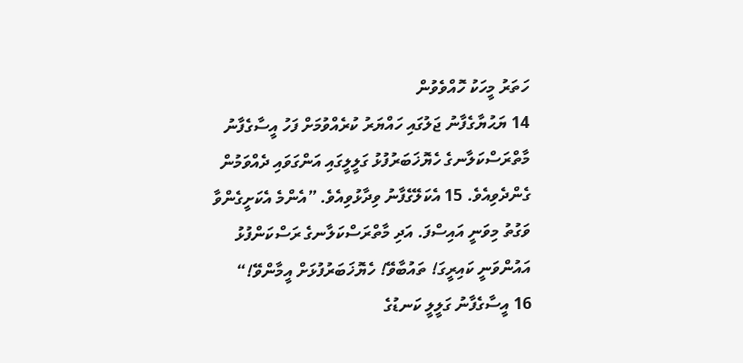ހަތަރު މީހަކު ހޮއްވެވުން
14 ޔަޙުޔާގެފާނު ޖަލުގައި ހައްޔަރު ކުރެއްވުމަށް ފަހު އީސާގެފާނު މާތްރަސްކަލާނގެ ހެޔޮޚަބަރުފުޅު ގަލީލީގައި އަންގަވައި ދެއްވަމުން ގެންދެވިއެވެ. 15 އެކަލޭގެފާނު ވިދާޅުވިއެވެ. ”އެންމެ އެކަށީގެންވާ ވަގުތު މިވަނީ އައިސްފަ. އަދި މާތްރަސްކަލާނގެ ރަސްކަންފުޅު އައުންވަނީ ކައިރީގަ! ތައުބާވޭ! ހެޔޮޚަބަރުފުޅަށް އީމާންވޭ!“
16 އީސާގެފާނު ގަލީލީ ކަނޑުގެ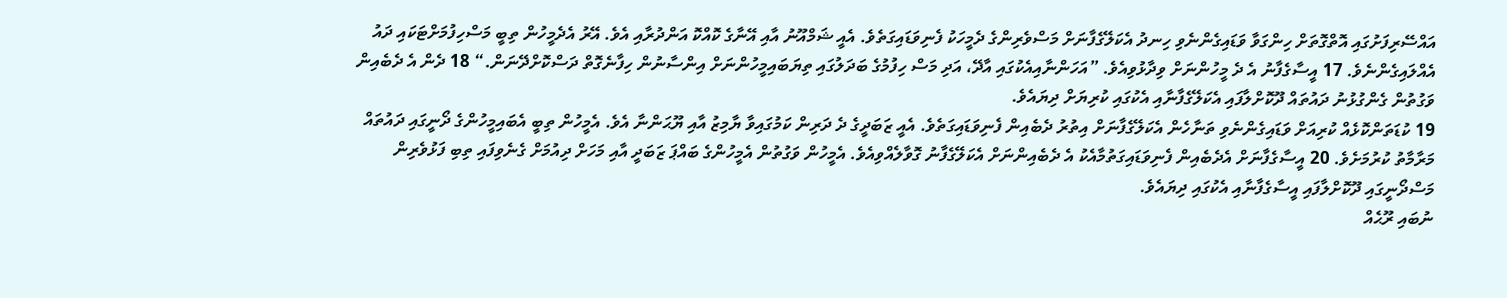އައްސޭރިފަށުގައި އޮތްގޮތަށް ހިންގަވާ ވަޑައިގެންނެވި ހިނދު އެކަލޭގެފާނަށް މަސްވެރިންގެ ދެމީހަކު ފެނިވަޑައިގަތެވެ. އެއީ ޝަމްއޫނު އާއި އޭނާގެ ކޮއްކޮ އަންދުރާއި އެވެ. އޭރު އެދެމީހުން ތިބީ މަސްހިފުމަށްޓަކައި ދައު އެއްލައިގެންނެވެ. 17 އީސާގެފާނު އެ ދެ މީހުންނަށް ވިދާޅުވިއެވެ. ”އަހަންނާއިއެކުގައި އާދޭ، އަދި މަސް ހިފުމުގެ ބަދަލުގައި ތިޔަބައިމީހުންނަށް އިންސާނުން ހިފާނެގޮތް ދަސްކޮށްދޭނަން.“ 18 ދެން އެ ދެބެއިން ވަގުތުން ގެންގުޅުނު ދައުތައް ދޫކޮށްލާފައި އެކަލޭގެފާނާއި އެކުގައި ކުރިޔަށް ދިޔައެވެ.
19 ކުޑަތަންކޮޅެއް ކުރިއަށް ވަޑައިގެންނެވި ތަނާހެން އެކަލޭގެފާނަށް އިތުރު ދެބެއިން ފެނިވަޑައިގަތެވެ. އެއީ ޒަބަދީގެ ދެ ދަރިން ކަމުގައިވާ ޔާމިޒު އާއި ޔޫޙަންނާ އެވެ. އެމީހުން ތިބީ އެބައިމީހުންގެ ދޯނީގައި ދައުތައް މަރާމާތު ކުރުމަށެވެ. 20 އީސާގެފާނަށް އެދެބެއިން ފެނިވަޑައިގަތުމާއެކު އެ ދެބެއިންނަށް އެކަލޭގެފާނު ގޮވާލެއްވިއެވެ. އެމީހުން ވަގުތުން އެމީހުންގެ ބައްޕަ ޒަބަދީ އާއި މަހަށް ދިއުމަށް ގެނެވިފައި ތިބި ފަޅުވެރިން މަސްދޯނީގައި ދޫކޮށްލާފައި އީސާގެފާނާއި އެކުގައި ދިޔައެވެ.
ނުބައި ރޫޙެއް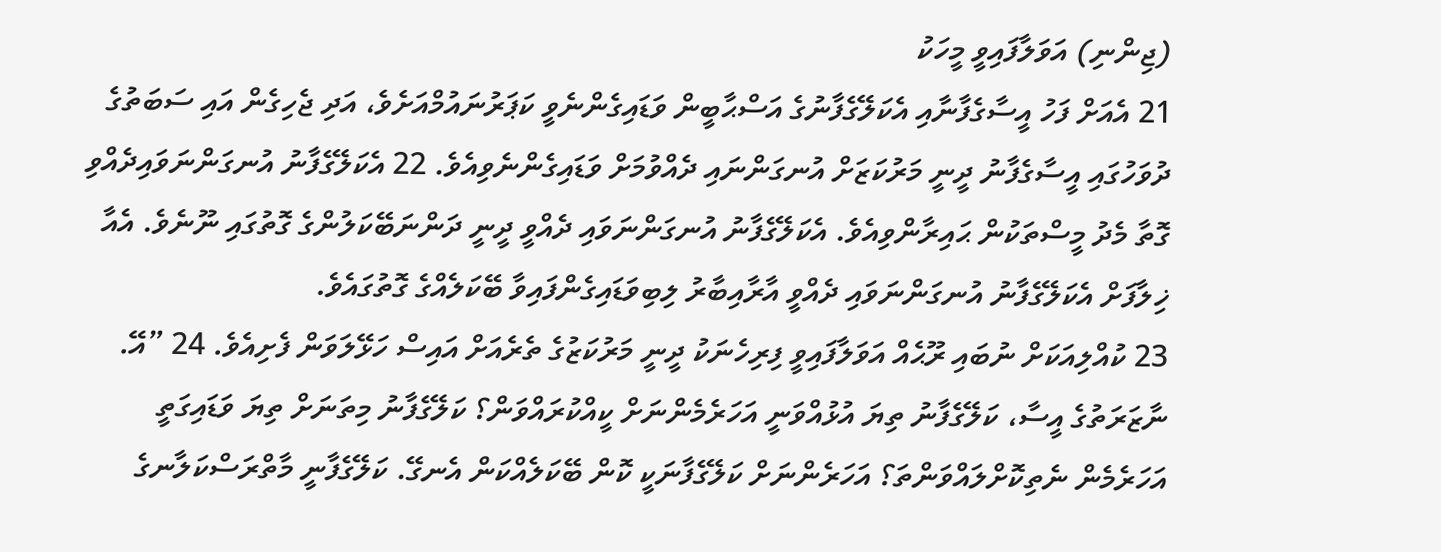(ޖިންނި) އަވަލާފައިވީ މީހަކު
21 އެއަށް ފަހު އީސާގެފާނާއި އެކަލޭގެފާނުގެ އަސްޙާބީން ވަޑައިގެންނެވީ ކަޕަރުނައުމްއަށެވެ، އަދި ޖެހިގެން އައި ސަބަތުގެ ދުވަހުގައި އީސާގެފާނު ދީނީ މަރުކަޒަށް އުނގަންނައި ދެއްވުމަށް ވަޑައިގެންނެވިއެވެ. 22 އެކަލޭގެފާނު އުނގަންނަވައިދެއްވި ގޮތާ މެދު މީސްތަކުން ޙައިރާންވިއެވެ. އެކަލޭގެފާނު އުނގަންނަވައި ދެއްވީ ދީނީ ދަންނަބޭކަލުންގެ ގޮތުގައި ނޫނެވެ. އެއާ ޚިލާފަށް އެކަލޭގެފާނު އުނގަންނަވައި ދެއްވީ އާރާއިބާރު ލިބިވަޑައިގެންފައިވާ ބޭކަލެއްގެ ގޮތުގައެވެ.
23 ކުއްލިއަކަށް ނުބައި ރޫޙެއް އަވަލާފައިވީ ފިރިހެނަކު ދީނީ މަރުކަޒުގެ ތެރެއަށް އައިސް ހަޅޭލަވަން ފެށިއެވެ. 24 ”އޭ. ނާޒަރަތުގެ އީސާ، ކަލޭގެފާނު ތިޔަ އުޅުއްވަނީ އަހަރެމެންނަށް ކީއްކުރައްވަން؟ ކަލޭގެފާނު މިތަނަށް ތިޔަ ވަޑައިގަތީ އަހަރެމެން ނެތިކޮށްލައްވަންތަ؟ އަހަރެންނަށް ކަލޭގެފާނަކީ ކޮން ބޭކަލެއްކަން އެނގޭ. ކަލޭގެފާނީ މާތްރަސްކަލާނގެ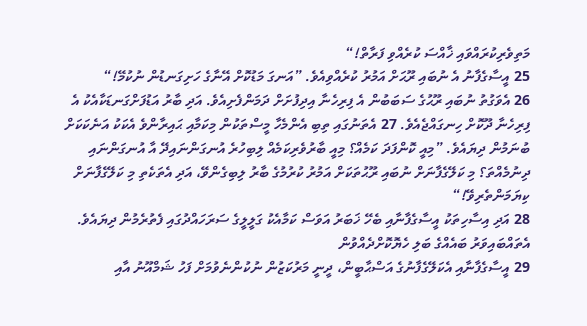މަތިވެރިކުރައްވައި ޚާއްސަ ކުރެއްވި ފަރާތް!“
25 އީސާގެފާނު އެ ނުބައި ރޫޙަށް އަމުރު ކުރެއްވިއެވެ. ”އަނގަ މަޑުކޮށް އޭނާގެ ހަށިގަނޑުން ނުކުމޭ!“
26 އެވަގުތު ނުބައި ރޫޙުގެ ސަބަބުން އެ ފިރިހެނާ އިދިފުށަށް ދަމަންފެށިއެވެ. އަދި ބާރު އަޑުފަށްގަނޑަކާއެކު އެ ފިރިހެނާ ދޫކޮށް ހިނގައްޖެއެވެ. 27 އެތަނުގައި ތިބި އެންމެހާ މީސްތަކުން މިކަމާއި ޙައިރާންވެ އެކަކު އަނެކަކަށް ބުނަމުން ދިޔައެވެ. ”މިއީ ކޮންފަދަ ކަމެއް؟ މިއީ ބާރުވެރިކަމެއް ލިބިހުރެ އުނގަންނައިދޭ އާ އުނގަންނައި ދިނުމެއްތަ؟ މި ކަލޭގެފާނަށް ނުބައި ރޫޙުތަކަށް އަމުރު ކުރުމުގެ ބާރު ލިބިގެންވޭ، އަދި އެތަކެތި މި ކަލޭގެފާނަށް ކިޔަމަންތެރިވޭ!“
28 އަދި އިސާހިތަކު އީސާގެފާނާއި ބެހޭ ޚަބަރު އަވަސް ކަމާއެކު ގަލީލީގެ ސަރަހައްދުގައި ފެތުރެމުން ދިޔައެވެ.
އެތައްބައިވަރު ބައެއްގެ ބަލި ހެޔޮކޮށްދެއްވުން
29 އީސާގެފާނާއި އެކަލޭގެފާނުގެ އަސްޙާބީން، ދީނީ މަރުކަޒުން ނުކުންނެވުމަށް ފަހު ޝަމްއޫނު އާއި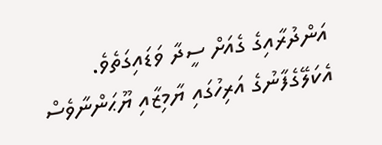އަންދުރާއިގެ ގެއަށް ސީދާ ވަޑައިގަތެވެ. އެކަލޭގެފާނުގެ އަރިހުގައި ޔާމިޒާއި ޔޫޙަންނާވެސް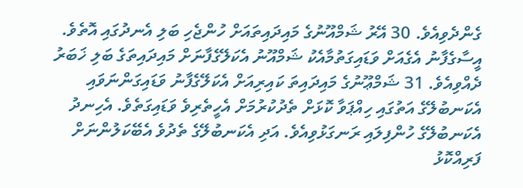ގެންދެވިއެވެ. 30 އޭރު ޝަމްއޫނުގެ މައިދައިތައަށް ހުންޖެހި ބަލި އެނދުގައި އޮތެވެ. އީސާގެފާނު އެގެއަށް ވަޑައިގަތުމާއެކު ޝަމްއޫނު އެކަލޭގެފާނަށް މައިދައިތަގެ ބަލި ޚަބަރު ދެއްވިއެވެ. 31 ޝަމްޢޫނުގެ މައިދައިތަ ކައިރިއަށް އެކަލޭގެފާނު ވަޑައިގަންނަވައި އެކަނބުލޭގެ އަތުގައި ހިއްޕަވާ ކޮޅަށް ތެދުކުރުމަށް އެހީތެރިވެ ވަޑައިގަތެވެ. އެހިނދު އެކަނބުލޭގެ ހުންފިލައި ރަނގަޅުވިއެވެ. އަދި އެކަނބުލޭގެ ތެދުވެ އެބޭކަލުންނަށް ފަރިއްކޮޅު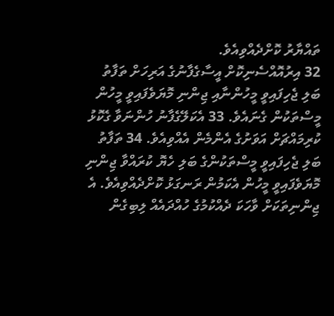ތައްޔާރު ކޮށްދެއްވިއެވެ.
32 އިރުއޮއްސެނިކޮށް އީސާގެފާނުގެ އަރިހަށް ތަފާތު ބަލި ޖެހިފައިވީ މީހުންނާއި ޖިންނި މޮޔަވެފައިވީ މީހުން މީސްތަކުން ގެނައެވެ. 33 އެކަލޭގެފާނު ހުންނަވާ ގެކޮޅު ކުރިމައްޗަށް އަވަށުގެ އެންމެން އެއްވިއެވެ. 34 ތަފާތު ބަލި ޖެހިފައިވީ މީސްތަކުންގެ ބަލި ހެޔޮ ކުރައްވާ ޖިންނި މޮޔަވެފައިވީ މީހުން އެކަމުން ރަނގަޅު ކޮށްދެއްވިއެވެ. އެ ޖިންނިތަކަށް ވާހަކަ ދެއްކުމުގެ ހުއްދައެއް ލިބިގެން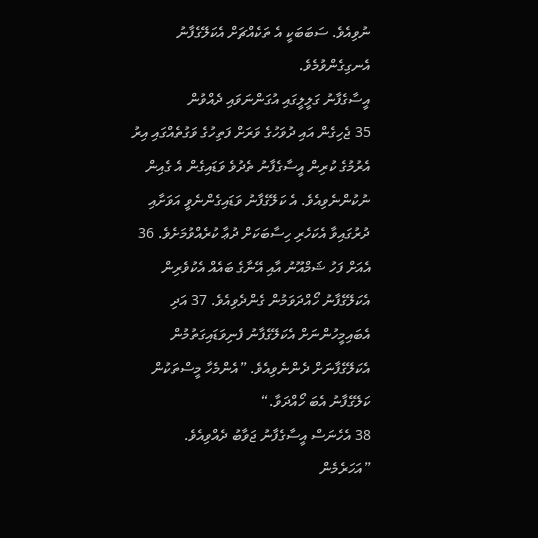ނުވިއެވެ. ސަބަބަކީ އެ ތަކެއްޗަށް އެކަލޭގެފާނު އެނގިގެންވުމެވެ.
އީސާގެފާނު ގަލީލީގައި އުގަންނަވައި ދެއްވުން
35 ޖެހިގެން އައި ދުވަހުގެ ވަރަށް ފަތިހުގެ ވަގުތެއްގައި އިރު އެރުމުގެ ކުރިން އީސާގެފާނު ތެދުވެ ވަޑައިގެން އެ ގެއިން ނުކުންނެވިއެވެ. އެ ކަލޭގެފާނު ވަޑައިގެންނެވީ އަވަށާއި ދުރުގައިވާ އެކަހެރި ހިސާބަކަށް ދުޢާ ކުރެއްވުމަށެވެ. 36 އެއަށް ފަހު ޝަމްއޫނު އާއި އޭނާގެ ބައެއް އެކުވެރިން އެކަލޭގެފާނު ހޯއްދަވަމުން ގެންދެވިއެވެ. 37 އަދި އެބައިމީހުންނަށް އެކަލޭގެފާނު ފެނިވަޑައިގަތުމުން އެކަލޭގެފާނަށް ދެންނެވިއެވެ. ”އެންމެހާ މީސްތަކުން ކަލޭގެފާނު އެބަ ހޯއްދަވާ.“
38 އެހެނަސް އީސާގެފާނު ޖަވާބު ދެއްވިއެވެ. ”އަހަރެމެން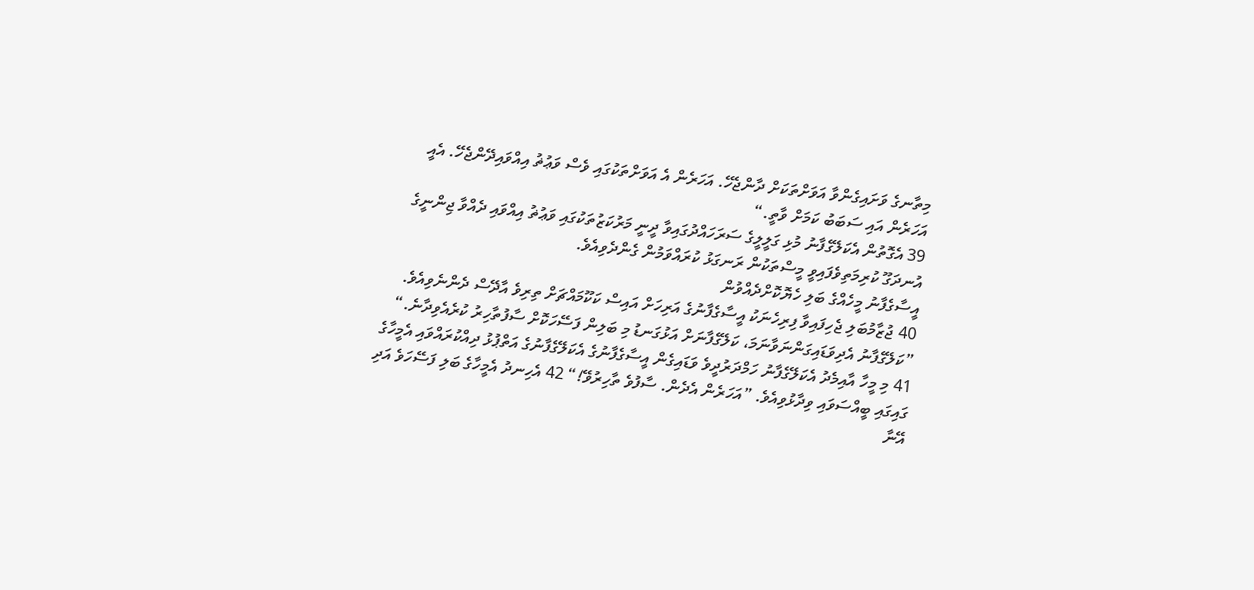މިތާނގެ ވަށައިގެންވާ އަވަށްތަކަށް ދާންޖެހޭ. އަހަރެން އެ އަވަށްތަކުގައި ވެސް ވަޢުޡު އިއްވައިދޭންޖެހޭ. އެއީ އަހަރެން އައި ސަބަބު ކަމަށް ވާތީ.“
39 އެގޮތުން އެކަލޭގެފާނު މުޅި ގަލީލީގެ ސަރަހައްދުގައިވާ ދީނީ މަރުކަޒުތަކުގައި ވަޢުޡު އިއްވައި ދެއްވާ ޖިންނީގެ އުނދަގޫ ކުރިމަތިވެފައިވީ މީސްތަކުން ރަނގަޅު ކުރައްވަމުން ގެންދެވިއެވެ.
އީސާގެފާނު މީހެއްގެ ބަލި ހެޔޮކޮށްދެއްވުން
40 ޖުޒާމުބަލި ޖެހިފައިވާ ފިރިހެނަކު އީސާގެފާނުގެ އަރިހަށް އައިސް ކަކޫމައްޗަށް ތިރިވެ އާދޭސް ދެންނެވިއެވެ. ”ކަލޭގެފާނު އެދިވަޑައިގަންނަވާނަމަ، ކަލޭގެފާނަށް އަޅުގަނޑު މި ބަލިން ފަސޭހަކޮށް ސާފުތާހިރު ކުރެއެވިދާނެ.“
41 މި މީހާ އާއިމެދު އެކަލޭގެފާނު ހަމްދަރުދީވެ ވަޑައިގެން އީސާގެފާނުގެ އެކަލޭގެފާނުގެ އަތްޕުޅު ދިއްކުރައްވައި އެމީހާގެ ގައިގައި ބީއްސަވައި ވިދާޅުވިއެވެ. ”އަހަރެން އެދެން. ސާފުވެ ތާހިރުވޭ!“ 42 އެހިނދު އެމީހާގެ ބަލި ފަސޭހަވެ އަދި އޭނާ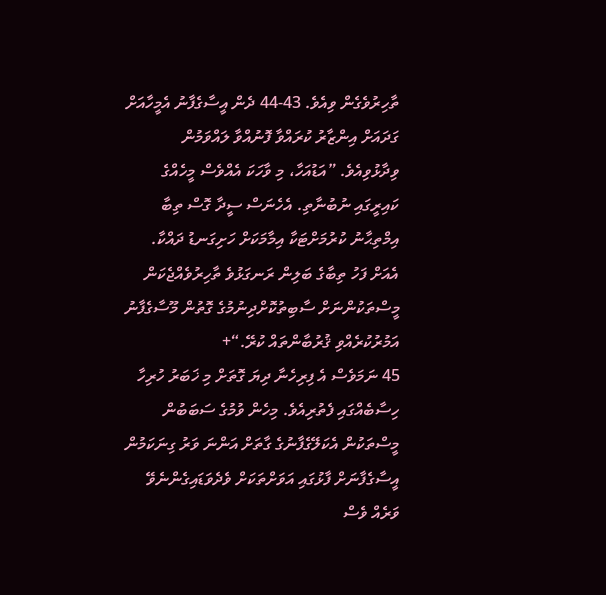ތާހިރުވެގެން ވިއެވެ. 43-44 ދެން އީސާގެފާނު އެމީހާއަށް ގަދައަށް އިންޒާރު ކުރައްވާ ފޮނުއްވާ ލައްވަމުން ވިދާޅުވިއެވެ. ”އަޑުއަހާ، މި ވާހަކަ އެއްވެސް މީހެއްގެ ކައިރީގައި ނުބުނާތި. އެހެނަސް ސީދާ ގޮސް ތިބާ އިމްތިޙާނު ކުރުމަށްޓަކާ އިމާމަކަށް ހަށިގަނޑު ދައްކާ. އެއަށް ފަހު ތިބާގެ ބަލިން ރަނގަޅުވެ ތާހިރުވެއްޖެކަން މީސްތަކުންނަށް ސާބިތުކޮށްދިނުމުގެ ގޮތުން މޫސާގެފާނު އަމުރުކުރެއްވި ޤުރުބާންތައް ކުރޭ.“+
45 ނަމަވެސް އެ ފިރިހެނާ ދިޔަ ގޮތަށް މި ޚަބަރު ހުރިހާ ހިސާބެއްގައި ފެތުރިއެވެ. މިހެން ވުމުގެ ސަބަބުން މީސްތަކުން އެކަލޭގެފާނުގެ ގާތަށް އަންނަ ވަރު ގިނަކަމުން އީސާގެފާނަށް ފާޅުގައި އަވަށްތަކަށް ވެދެވަޑައިގެންނެވޭ ވަރެއް ވެސް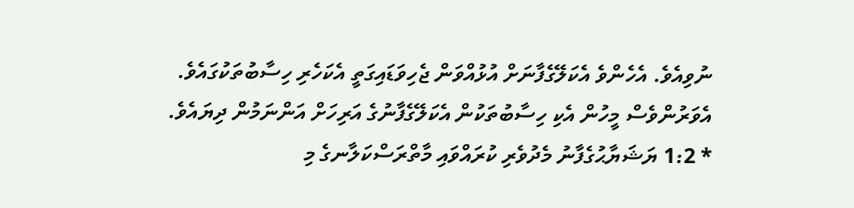ނުވިއެވެ. އެހެންވެ އެކަލޭގެފާނަށް އުޅުއްވަން ޖެހިވަޑައިގަތީ އެކަހެރި ހިސާބުތަކުގައެވެ. އެވަރުންވެސް މީހުން އެކި ހިސާބުތަކުން އެކަލޭގެފާނުގެ އަރިހަށް އަންނަމުން ދިޔައެވެ.
* 1:2 ޔަޝަޔާޙުގެފާނު މެދުވެރި ކުރައްވައި މާތްރަސްކަލާނގެ މި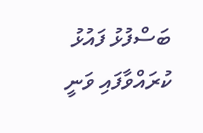ބަސްފުޅު ފައުޅު ކުރައްވާފައި ވަނީ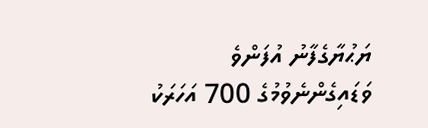ޔަޙުޔާގެފާނު އުފަންވެ ވަޑައިގެންނެވުމުގެ 700 އަހަރަކު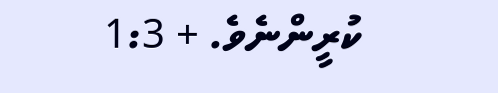ކުރީންނެވެ. + 1:3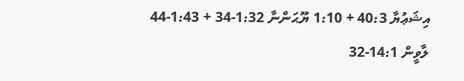އިޝަޢުޔާ 40:3 + 1:10 ޔޫޙަންނާ 1:32-34 + 1:43-44 ލާވީން 14:1-32